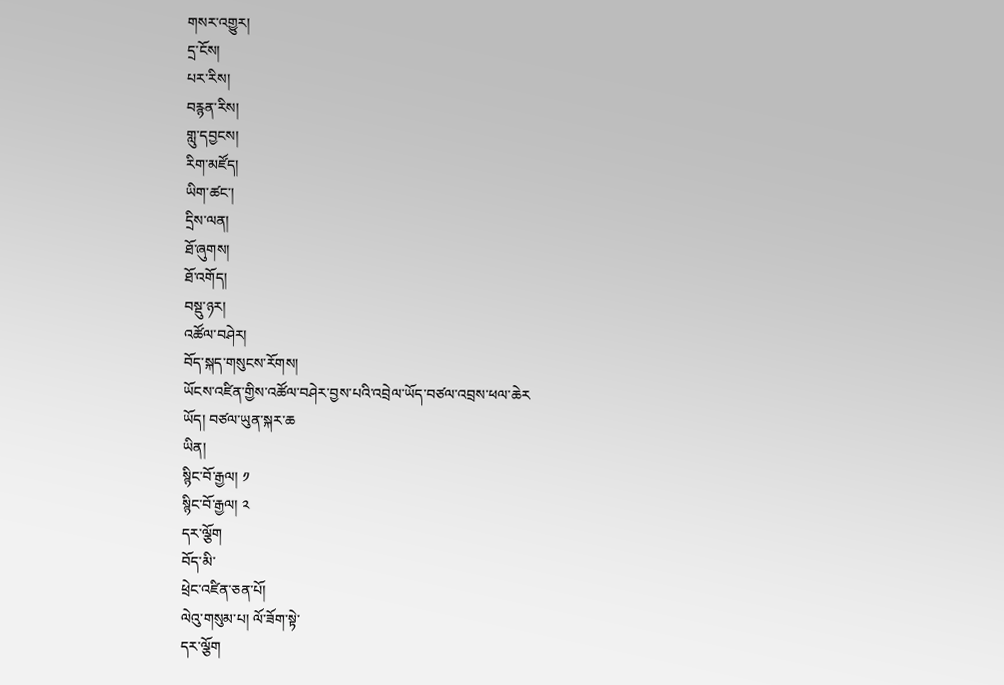གསར་འགྱུར།
དྲ་ངོས།
པར་རིས།
བརྙན་རིས།
གླུ་དབྱངས།
རིག་མཛོད།
ཡིག་ཚང་།
དྲིས་ལན།
ཐོ་ཞུགས།
ཐོ་འགོད།
བསྡུ་ཉར།
འཚོལ་བཤེར།
བོད་སྐད་གསུངས་རོགས།
ཡོངས་འཛིན་གྱིས་འཚོལ་བཤེར་བྱས་པའི་འབྲེལ་ཡོད་བཙལ་འབྲས་ཕལ་ཆེར
ཡོད། བཙལ་ཡུན་སྐར་ཆ
ཡིན།
སྙིང་བོ་རྒྱལ། ༡
སྙིང་བོ་རྒྱལ། ༢
དར་ལྕོག
བོད་མི་
ཕྲེང་འཛིན་ཅན་པོ།
ལེའུ་གསུམ་པ། ལོ་ཟོག་སྟེ་
དར་ལྕོག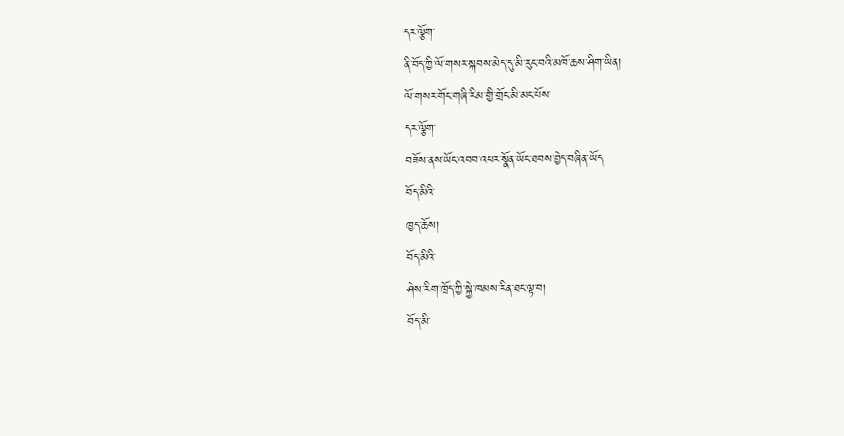དར་ལྕོག་
ནི་བོད་ཀྱི་ལོ་གསར་སྐབས་མེད་དུ་མི་རུང་བའི་མཁོ་ཆས་ཤིག་ཡིན།
ལོ་གསར་གོང་གཞི་རིམ་གྱི་གྲོང་མི་མང་པོས་
དར་ལྕོག་
བཟོས་ནས་ཡོང་འབབ་འཕར་སྣོན་ཡོང་ཐབས་བྱེད་བཞིན་ཡོད
བོད་མིའི་
ཁྱད་ཆོས།
བོད་མིའི་
ཤེས་རིག་ཁྲོད་ཀྱི་སྐྱེ་ཁམས་རིན་ཐང་ལྟ་བ།
བོད་མི་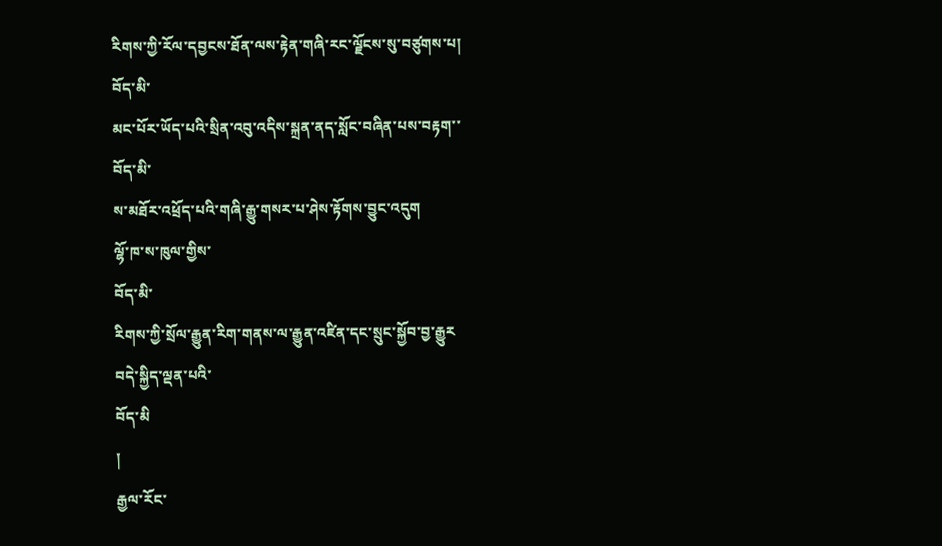རིགས་ཀྱི་རོལ་དབྱངས་ཐོན་ལས་རྟེན་གཞི་རང་ལྗོངས་སུ་བཙུགས་པ།
བོད་མི་
མང་པོར་ཡོད་པའི་སྲིན་འབུ་འདིས་སྐྲན་ནད་སློང་བཞིན་པས་བརྟག་་
བོད་མི་
ས་མཐོར་འཕྲོད་པའི་གཞི་རྒྱུ་གསར་པ་ཤེས་རྟོགས་བྱུང་འདུག
ལྷོ་ཁ་ས་ཁུལ་གྱིས་
བོད་མི་
རིགས་ཀྱི་སྲོལ་རྒྱུན་རིག་གནས་ལ་རྒྱུན་འཛིན་དང་སྲུང་སྐྱོབ་བྱ་རྒྱུར
བདེ་སྐྱིད་ལྡན་པའི་
བོད་མི
།
རྒྱལ་རོང་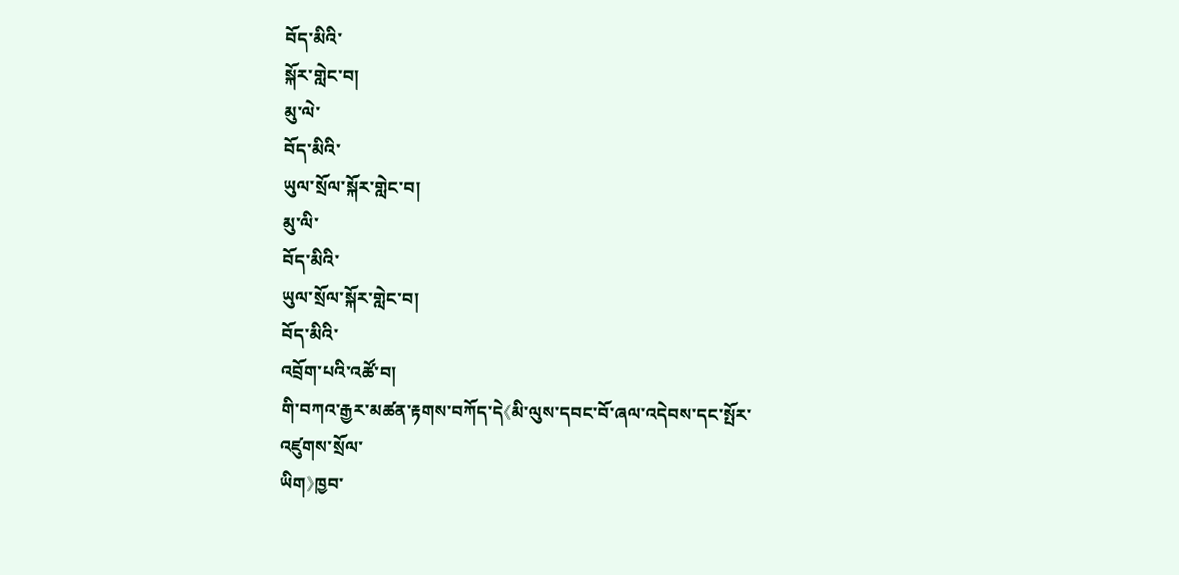བོད་མིའི་
སྐོར་གླེང་བ།
མུ་ལེ་
བོད་མིའི་
ཡུལ་སྲོལ་སྐོར་གླེང་བ།
མུ་ལི་
བོད་མིའི་
ཡུལ་སྲོལ་སྐོར་གླེང་བ།
བོད་མིའི་
འབྲོག་པའི་འཚོ་བ།
གི་བཀའ་རྒྱར་མཚན་རྟགས་བཀོད་དེ《མི་ལུས་དབང་བོ་ཞལ་འདེབས་དང་སྤོར་
འཛུགས་སྲོལ་
ཡིག》ཁྱབ་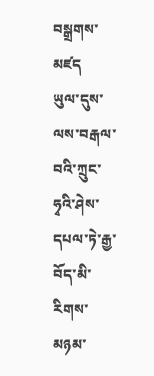བསྒྲགས་མཛད
ཡུལ་དུས་ལས་བརྒལ་བའི་ཀྲུང་ཧྭའི་ཤེས་དཔལ་ཏེ་རྒྱ་
བོད་མི་
རིགས་མཉམ་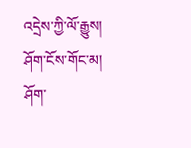འདྲེས་ཀྱི་ལོ་རྒྱུས།
ཤོག་ངོས་གོང་མ།
ཤོག་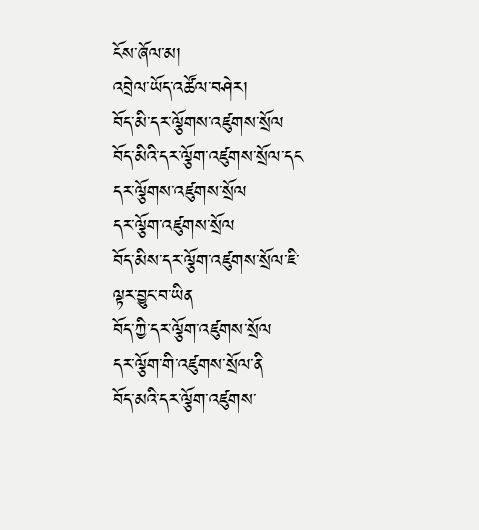ངོས་ཞོལ་མ།
འབྲེལ་ཡོད་འཚོལ་བཤེར།
བོད་མི་དར་ལྕོགས་འཛུགས་སྲོལ
བོད་མིའི་དར་ལྕོག་འཛུགས་སྲོལ་དང
དར་ལྕོགས་འཛུགས་སྲོལ
དར་ལྕོག་འཛུགས་སྲོལ
བོད་མིས་དར་ལྕོག་འཛུགས་སྲོལ་ཇི་ལྟར་བྱུང་བ་ཡིན
བོད་ཀྱི་དར་ལྕོག་འཛུགས་སྲོལ
དར་ལྕོག་གི་འཛུགས་སྲོལ་ནི
བོད་མའི་དར་ལྕོག་འཛུགས་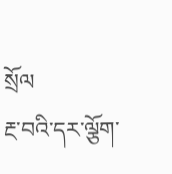སྲོལ
རྔ་བའི་དར་ལྕོག་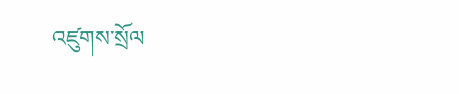འཛུགས་སྲོལ